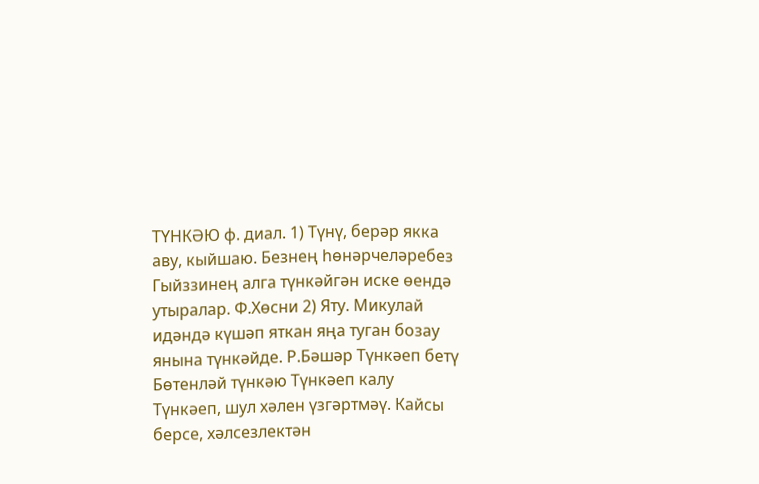ТҮНКӘЮ ф. диал. 1) Түнү, берәр якка аву, кыйшаю. Безнең һөнәрчеләребез Гыйззинең алга түнкәйгән иске өендә утыралар. Ф.Хөсни 2) Яту. Микулай идәндә күшәп яткан яңа туган бозау янына түнкәйде. Р.Бәшәр Түнкәеп бетү Бөтенләй түнкәю Түнкәеп калу Түнкәеп, шул хәлен үзгәртмәү. Кайсы берсе, хәлсезлектән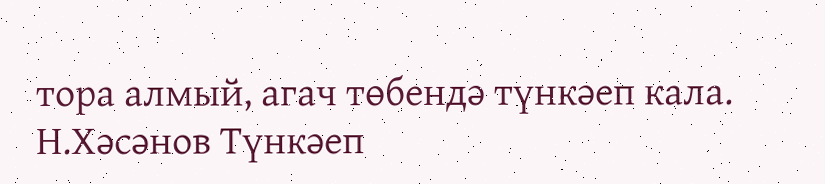тора алмый, агач төбендә түнкәеп кала. Н.Хәсәнов Түнкәеп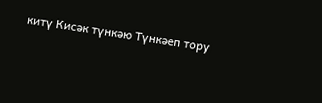китү Кисәк түнкәю Түнкәеп тору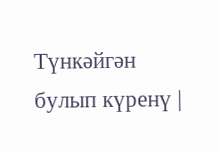Түнкәйгән булып күренү |